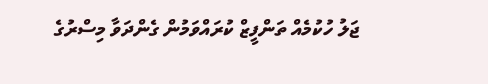ޖަލު ހުކުމެއް ތަންފީޒް ކުރައްވަމުން ގެންދަވާ މިސްރުގެ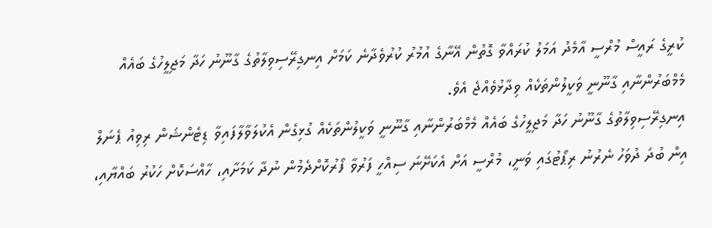ކުރީގެ ރައީސް މުރްސީ އާމެދު އަމަލު ކުރައްވާ ގޮތުން އޭނާގެ އުމުރު ކުރުވެދާނެ ކަމަށް އިނގިރޭސިވިލާތުގެ ގާނޫނު ހަދާ މަޖިލީހުގެ ބައެއް މެމްބަރުންނާއި ގާނޫނީ ވަކީލުންތަކެއް ވިދާޅުވެއްޖެ އެވެ.
އިނގިރޭސިވިލާތުގެ ގާނޫނު ހަދާ މަޖިލީހުގެ ބައެއް މެމްބަރުންނާއި ގާނޫނީ ވަކީލުންތަކެއް ގުޅިގެން އެކުލަވާލާފައިވާ ޑިޓެންޝަން ރިވިއު ޕެނަލް އިން ބުދަ ދުވަހު ނެރުނު ރިޕޯޓުގައި ވަނީ، މުރްސީ އަށް އެކަށޭނަ ސިއްހީ ފަރުވާ ފޯރުކޮށްދެމުން ނުދާ ކަމަށާއި، ހާއްސަކޮށް ހަކުރު ބައްޔާއި،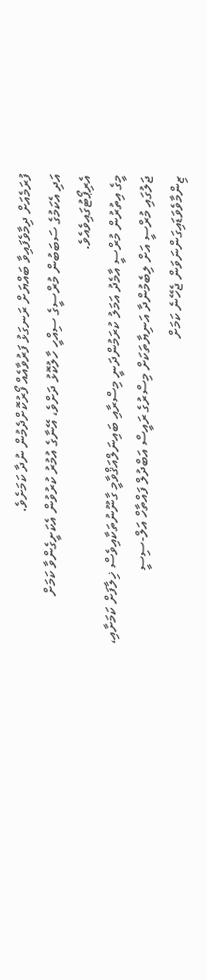ފުރަމެއަށް ދިމާވެފައިވާ ބައްޔަށް ރަނގަޅު ފަރުވާއެއް ފޯރުކޮށްދެމުން ނުދާ ކަމަށެވެ.
އަދި އެކަމުގެ ސަބަބުން މުރްސީގެ ސިއްހީ ހާލުކޮޅު ދަށްވެ، އޭނާގެ އުމުރު ކުރުވުން އެކަށީގެންވާ ކަމަށް އެރިޕޯޓުގައިވެއެވެ.
މީގެ އިތުރުން މުރްސީ އާމެދު އަމަލު ކުރަމުންދަނީ މިސްރާއި ބައިނަލްއަޤްވާމީ ގާނޫނުތަކާއިވެސް ޚިލާފަށް ކަމަށާއި، ޖަލުގައި މުރްސީ އަށް ލިބެމުންދާ އަނިޔާތަކަށް މިސްރުގެ ރައީސް އަބްދުލް ފައްތާހް އަލް-ސިސީ ޒިންމާވެވަޑައިގަންނަވަން ޖެހޭނެ ކަމަށް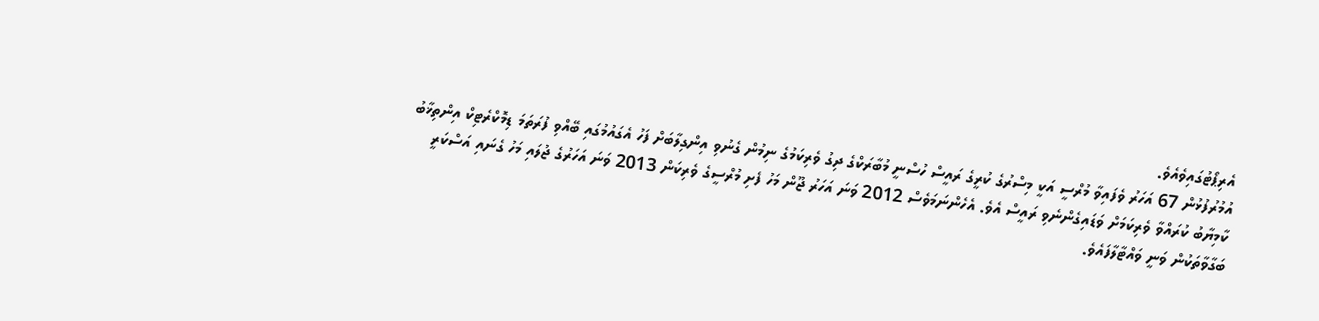އެރިޕޯޓުގައިވެއެވެ.
އުމުރުފުޅުން 67 އަހަރު ވެފައިވާ މުރްސީ އަކީ މިސްރުގެ ކުރީގެ ރައީސް ހުސްނީ މުބާރަކްގެ ދިގު ވެރިކަމުގެ ނިމުން ގެނުވި އިންގިލާބަށް ފަހު އެގައުމުގައި ބޭއްވި ފުރަތަމަ ޑިމޮކްރެޓިކް އިންތިޚާބު ކާމިޔާބު ކުރައްވާ ވެރިކަމަށް ވަޑައިގެންނެވި ރައީސް އެވެ. އެހެންނަމަވެސް 2012 ވަނަ އަހަރު ޖޫން މަހު ފެށި މުރްސީގެ ވެރިކަން 2013 ވަނަ އަހަރުގެ ޖުލައި މަހު ގެނައި އަސްކަރީ ބަގާވާތަކުން ވަނީ ވައްޓާލާފައެވެ.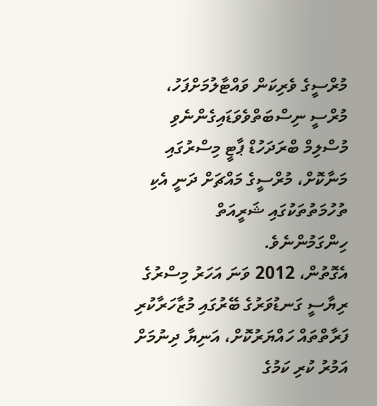މުރްސީގެ ވެރިކަން ވައްޓާލުމަށްފަހު، މުރްސީ ނިސްބަތްވެވަޑައިގެންނެވި މުސްލިމް ބްރަދަހުޑް ޕާޓީ މިސްރުގައި މަނާކޮށް، މުރްސީގެ މައްޗަށް ދަނީ އެކި ތުހުމަތުތަކުގައި ޝަރީއަތް ހިންގަމުންނެވެ.
އެގޮތުން، 2012 ވަނަ އަހަރު މިސްރުގެ ރިޔާސީ ގަނޑުވަރުގެ ބޭރުގައި މުޒާހަރާކުރި ފަރާތްތައް ހައްޔަރުކޮށް، އަނިޔާ ދިނުމަށް އަމުރު ކުރި ކަމުގެ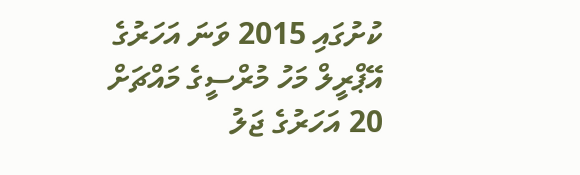ކުށުގައި 2015 ވަނަ އަހަރުގެ އޭޕްރީލް މަހު މުރްސީގެ މައްޗަށް 20 އަހަރުގެ ޖަލު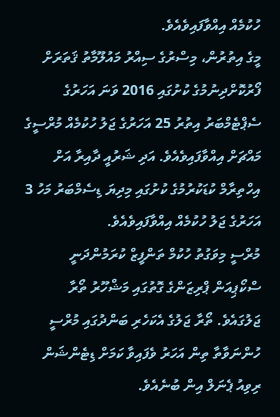ހުކުމެއް އިއްވާފައިވެއެވެ.
މީގެ އިތުރުން، މިސްރުގެ ސިއްރު މައުލޫމާތު ޤަތަރަށް ފޯރުކޮށްދިނުމުގެ ކުށުގައި 2016 ވަނަ އަހަރުގެ ސެޕްޓެމްބަރު އިތުރު 25 އަހަރުގެ ޖަލު ހުކުމެއް މުރްސީގެ މައްޗަށް އިއްވާފައިވެއެވެ. އަދި ޝަރުއީ ދާއިރާ އަށް އިހްތިރާމް ކުޑަކުރުމުގެ ކުށުގައި މިދިޔަ ޑިސެމްބަރު މަހު 3 އަހަރުގެ ޖަލު ހުކުމެއް އިއްވާފައިވެއެވެ.
މުރްސީ މިވަގުތު ހުކުމް ތަންފީޒް ކުރަމުންދަނީ ސްކޯޕިއަން ޕްރިޒަންގެ ގޮތުގައި މަޝްހޫރު ތޯރާ ޖަލުގައެވެ. ތޯރާ ޖަލުގެ އެކަހެރި ބަންދުގައި މުރްސީ ހުންނަވާތާ ތިން އަހަރު ވެފައިވާ ކަމަށް ޑިޓެންޝަން ރިވިއު ޕެނަލް އިން ބުނެއެވެ.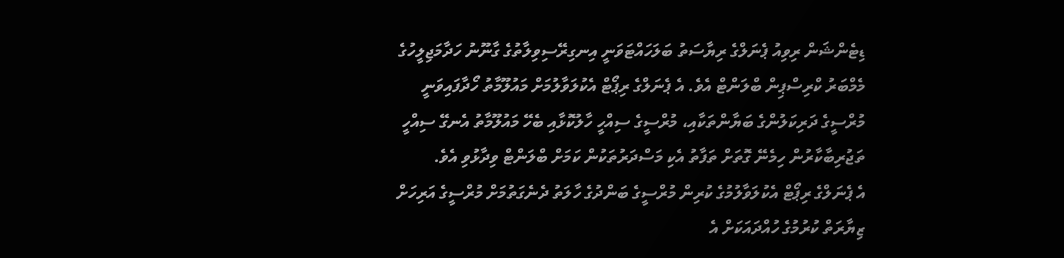ޑިޓެންޝަން ރިވިއު ޕެނަލްގެ ރިޔާސަތު ބަލަހައްޓަވަނީ އިނގިރޭސިވިލާތުގެ ގާނޫނު ހަދާމަޖިލީހުގެ މެމްބަރު ކްރިސްޕިން ބްލަންޓް އެވެ. އެ ޕެނަލްގެ ރިޕޯޓް އެކުލަވާލުމަށް މައުލޫމާތު ހޯދާފައިވަނީ މުރްސީގެ ދަރިކަލުންގެ ބަޔާންތަކާއި، މުރްސީގެ ސިއްހީ ހާލުކޮޅާއި ބެހޭ މައުލޫމާތު އެނގޭ ސިއްހީ ތަޖުރިބާކާރުން ހިމެނޭ ގޮތަށް ތަފާތު އެކި މަސްދަރުތަކުން ކަމަށް ބްލަންޓް ވިދާޅުވި އެވެ.
އެ ޕެނަލްގެ ރިޕޯޓް އެކުލަވާލުމުގެ ކުރިން މުރްސީގެ ބަންދުގެ ހާލަތު ދެނެގަތުމަށް މުރްސީގެ އަރިހަށް ޒިޔާރަތް ކުރުމުގެ ހުއްދައަކަށް އެ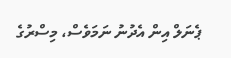ޕެނަލް އިން އެދުނު ނަމަވެސް، މިސްރުގެ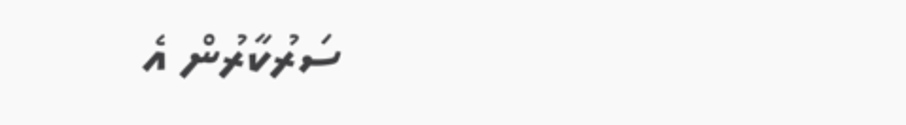ސަރުކާރުން އެ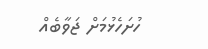ހުށަހެޅުމަށް ޖަވާބެއް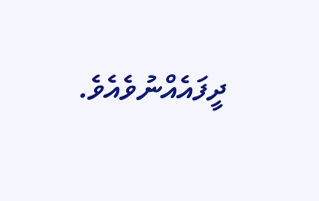ދީފައެއްނުވެއެވެ.